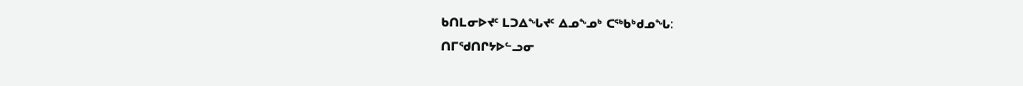ᑲᑎᒪᓂᐅᔪᑦ ᒪᑐᐃᖓᔪᑦ ᐃᓄᖕᓄᒃ ᑕᖅᑲᒃᑯᓄᖓ:
ᑎᒥᖁᑎᒋᔭᐅᓪᓗᓂ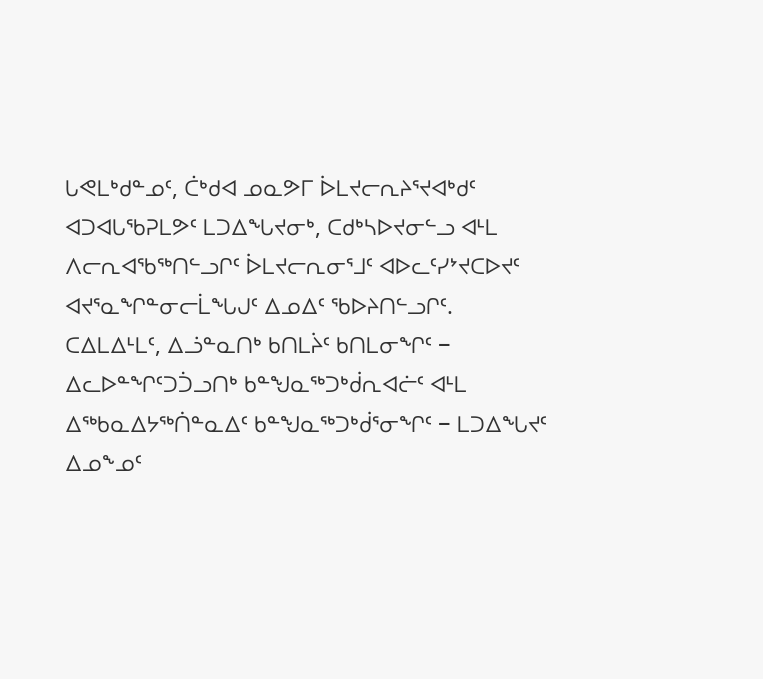ᒐᕙᒪᒃᑯᓐᓄᑦ, ᑖᒃᑯᐊ ᓄᓇᕗᒥ ᐆᒪᔪᓕᕆᔨᕐᔪᐊᒃᑯᑦ ᐊᑐᐊᒐᖃᕈᒪᕗᑦ ᒪᑐᐃᖓᔪᓂᒃ, ᑕᑯᒃᓴᐅᔪᓂᓪᓗ ᐊᒻᒪ ᐱᓕᕆᐊᖃᖅᑎᓪᓗᒋᑦ ᐆᒪᔪᓕᕆᓂᕐᒧᑦ ᐊᐅᓚᑦᓯᔾᔪᑕᐅᔪᑦ ᐊᔪᕐᓇᖏᓐᓂᓕᒫᖓᒍᑦ ᐃᓄᐃᑦ ᖃᐅᔨᑎᓪᓗᒋᑦ.  ᑕᐃᒪᐃᒻᒪᑦ, ᐃᓘᓐᓇᑎᒃ ᑲᑎᒪᔩᑦ ᑲᑎᒪᓂᖏᑦ − ᐃᓚᐅᓐᖏᑦᑐᑑᓗᑎᒃ ᑲᓐᖑᓇᖅᑐᒃᑰᕆᐊᓖᑦ ᐊᒻᒪ ᐃᖅᑲᓇᐃᔭᖅᑏᓐᓇᐃᑦ ᑲᓐᖑᓇᖅᑐᒃᑰᕐᓂᖏᑦ − ᒪᑐᐃᖓᔪᑦ ᐃᓄᖕᓄᑦ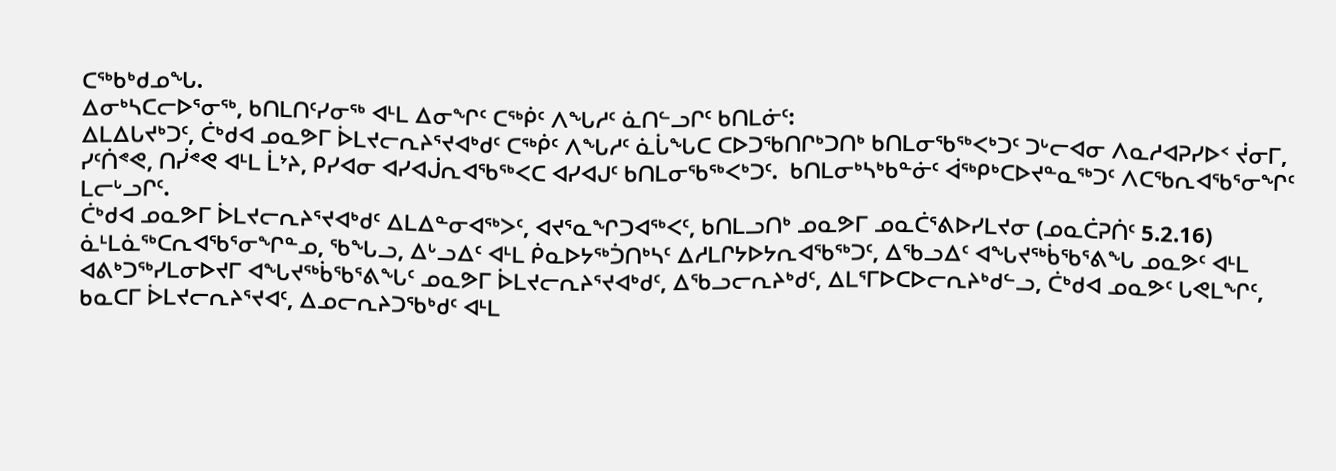ᑕᖅᑲᒃᑯᓄᖓ.
ᐃᓂᒃᓴᑕᓕᐅᕐᓂᖅ, ᑲᑎᒪᑎᑦᓯᓂᖅ ᐊᒻᒪ ᐃᓂᖏᑦ ᑕᖅᑮᑦ ᐱᖓᓱᑦ ᓈᑎᓪᓗᒋᑦ ᑲᑎᒪᓃᑦ:
ᐃᒪᐃᒐᔪᒃᑐᑦ, ᑖᒃᑯᐊ ᓄᓇᕗᒥ ᐆᒪᔪᓕᕆᔨᕐᔪᐊᒃᑯᑦ ᑕᖅᑮᑦ ᐱᖓᓱᑦ ᓈᒑᖓᑕ ᑕᐅᑐᖃᑎᒋᒃᑐᑎᒃ ᑲᑎᒪᓂᖃᖅᐸᒃᑐᑦ ᑐᒡᓕᐊᓂ ᐱᓇᓱᐊᕈᓯᐅᑉ ᔫᓂᒥ, ᓯᑦᑏᕝᕙ, ᑎᓰᕝᕙ ᐊᒻᒪ ᒫᔾᔨ, ᑭᓯᐊᓂ ᐊᓯᐊᒎᕆᐊᖃᖅᐸᑕ ᐊᓯᐊᒍᑦ ᑲᑎᒪᓂᖃᖅᐸᒃᑐᑦ.  ᑲᑎᒪᓂᒃᓴᒃᑲᓐᓃᑦ ᐋᖅᑭᒃᑕᐅᔪᓐᓇᖅᑐᑦ ᐱᑕᖃᕆᐊᖃᕐᓂᖏᑦ ᒪᓕᒡᓗᒋᑦ.
ᑖᒃᑯᐊ ᓄᓇᕗᒥ ᐆᒪᔪᓕᕆᔨᕐᔪᐊᒃᑯᑦ ᐃᒪᐃᓐᓂᐊᖅᐳᑦ, ᐊᔪᕐᓇᖏᑐᐊᖅᐸᑦ, ᑲᑎᒪᓗᑎᒃ ᓄᓇᕗᒥ ᓄᓇᑖᕐᕕᐅᓯᒪᔪᓂ (ᓄᓇᑖᕈᑏᑦ 5.2.16) ᓈᒻᒪᓈᖅᑕᕆᐊᖃᕐᓂᖏᓐᓄ, ᖃᖓᓗ, ᐃᒡᓗᐃᑦ ᐊᒻᒪ ᑮᓇᐅᔭᖅᑑᑎᒃᓴᑦ ᐃᓱᒪᒋᔭᐅᔭᕆᐊᖃᖅᑐᑦ, ᐃᖃᓗᐃᑦ ᐊᖓᔪᖅᑳᖃᕐᕕᖓ ᓄᓇᕗᑦ ᐊᒻᒪ ᐊᕕᒃᑐᖅᓯᒪᓂᐅᔪᒥ ᐊᖓᔪᖅᑳᖃᕐᕕᖓᑦ ᓄᓇᕗᒥ ᐆᒪᔪᓕᕆᔨᕐᔪᐊᒃᑯᑦ, ᐃᖃᓗᓕᕆᔨᒃᑯᑦ, ᐃᒪᕐᒥᐅᑕᐅᓕᕆᔨᒃᑯᓪᓗ, ᑖᒃᑯᐊ ᓄᓇᕗᑦ ᒐᕙᒪᖏᑦ, ᑲᓇᑕᒥ ᐆᒪᔪᓕᕆᔨᕐᔪᐊᑦ, ᐃᓄᓕᕆᔨᑐᖃᒃᑯᑦ ᐊᒻᒪ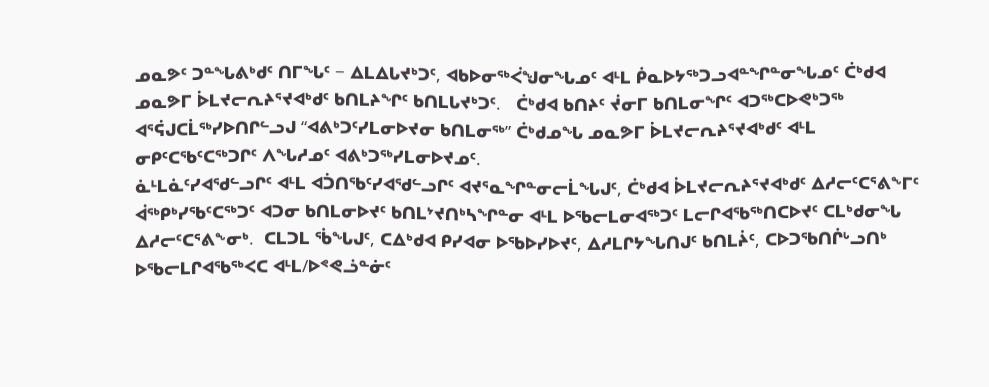ᓄᓇᕗᑦ ᑐᓐᖓᕕᒃᑯᑦ ᑎᒥᖓᑦ − ᐃᒪᐃᒐᔪᒃᑐᑦ, ᐊᑲᐅᓂᖅᐹᖑᓂᖓᓄᑦ ᐊᒻᒪ ᑮᓇᐅᔭᖅᑐᓗᐊᓐᖏᓐᓂᖓᓄᑦ ᑖᒃᑯᐊ ᓄᓇᕗᒥ ᐆᒪᔪᓕᕆᔨᕐᔪᐊᒃᑯᑦ ᑲᑎᒪᔨᖏᑦ ᑲᑎᒪᒐᔪᒃᑐᑦ.   ᑖᒃᑯᐊ ᑲᑎᔨᑦ ᔫᓂᒥ ᑲᑎᒪᓂᖏᑦ ᐊᑐᖅᑕᐅᕙᒃᑐᖅ ᐊᕐᕌᒍᑕᒫᖅᓯᐅᑎᒋᓪᓗᒍ “ᐊᕕᒃᑐᑦᓯᒪᓂᐅᔪᓂ ᑲᑎᒪᓂᖅ” ᑖᒃᑯᓄᖓ ᓄᓇᕗᒥ ᐆᒪᔪᓕᕆᔨᕐᔪᐊᒃᑯᑦ ᐊᒻᒪ ᓂᑭᑦᑕᖃᑦᑕᖅᑐᒋᑦ ᐱᖓᓱᓄᑦ ᐊᕕᒃᑐᖅᓯᒪᓂᐅᔪᓄᑦ.
ᓈᒻᒪᓈᑦᓯᐊᖁᓪᓗᒋᑦ ᐊᒻᒪ ᐊᑑᑎᖃᑦᓯᐊᖁᓪᓗᒋᑦ ᐊᔪᕐᓇᖏᓐᓂᓕᒫᖓᒍᑦ, ᑖᒃᑯᐊ ᐆᒪᔪᓕᕆᔨᕐᔪᐊᒃᑯᑦ ᐃᓱᓕᑦᑕᕐᕕᖕᒥᑦ ᐋᖅᑭᒃᓯᖃᑦᑕᖅᑐᑦ ᐊᑐᓂ ᑲᑎᒪᓂᐅᔪᑦ ᑲᑎᒪᔾᔪᑎᒃᓴᖏᓐᓂ ᐊᒻᒪ ᐅᖃᓕᒪᓂᐊᖅᑐᑦ ᒪᓕᒋᐊᖃᖅᑎᑕᐅᔪᑦ ᑕᒪᒃᑯᓂᖓ ᐃᓱᓕᑦᑕᕐᕕᖕᓂᒃ.  ᑕᒪᑐᒪ ᖄᖓᒍᑦ, ᑕᐃᒃᑯᐊ ᑭᓯᐊᓂ ᐅᖃᐅᓯᐅᔪᑦ, ᐃᓱᒪᒋᔭᖓᑎᒍᑦ ᑲᑎᒪᔩᑦ, ᑕᐅᑐᖃᑎᒌᒡᓗᑎᒃ ᐅᖃᓕᒪᒋᐊᖃᖅᐸᑕ ᐊᒻᒪ/ᐅᕝᕙᓘᓐᓃᑦ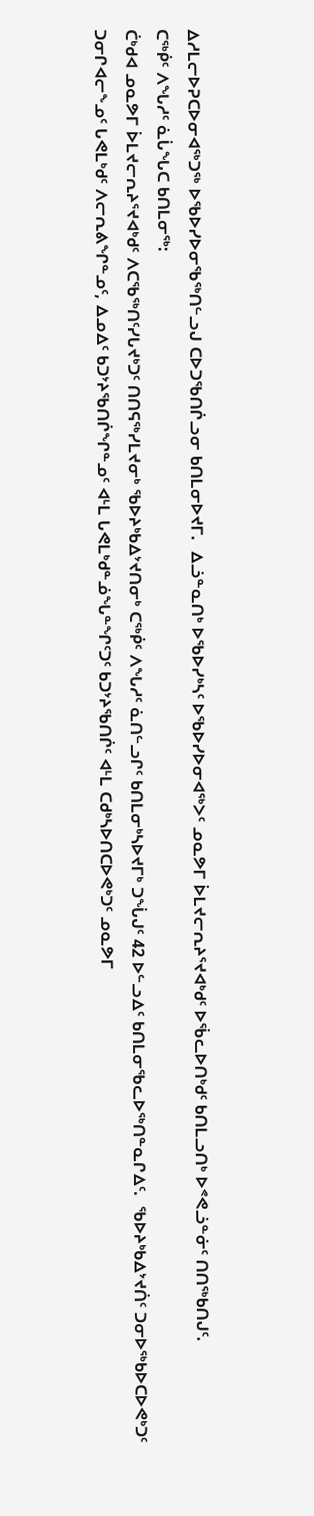ᐃᓱᒪᓕᐅᕈᑕᐅᓂᐊᖅᑐᖅ ᐅᖃᐅᓯᐅᓂᖃᖅᑎᓪᓗᒍ ᑕᐅᑐᖃᑎᒌᓗᓂ ᑲᑎᒪᓂᐅᔪᒥ.  ᐃᓘᓐᓇᑎᒃ ᐅᖃᐅᓯᒃᓴᑦ ᐅᖃᐅᓯᐅᓂᐊᖅᐳᑦ ᓄᓇᕗᒥ ᐆᒪᔪᓕᕆᔨᕐᔪᐊᒃᑯᑦ ᐅᖄᓚᐅᑎᒃᑯᑦ ᑲᑎᒪᓗᑎᒃ ᐅᕝᕙᓘᓐᓃᑦ ᑎᑎᖅᑲᑎᒍᑦ.
ᑕᖅᑮᑦ ᐱᖓᓱᑦ ᓈᒑᖓᑕ ᑲᑎᒪᓂᖅ:
ᑖᒃᑯᐊ ᓄᓇᕗᒥ ᐆᒪᔪᓕᕆᔨᕐᔪᐊᒃᑯᑦ ᐱᑕᖃᖅᑎᑦᓯᒐᔪᒃᑐᑦ ᑎᑎᕋᖅᓯᒪᔪᓂᒃ ᖃᐅᔨᒃᑲᐃᔾᔪᑎᓂᒃ ᑕᖅᑮᑦ ᐱᖓᓱᑦ ᓈᑎᓪᓗᒋᑦ ᑲᑎᒪᓂᒃᓴᐅᔪᒥᒃ ᑐᖔᒍᑦ 42 ᐅᓪᓗᐃᑦ ᑲᑎᒪᓂᖃᓚᐅᖅᑎᓐᓇᒋᐃᑦ.  ᖃᐅᔨᒃᑲᐃᔾᔪᑏᑦ ᑐᓂᐅᖅᑲᐅᑕᐅᕙᒃᑐᑦ ᑐᓂᒋᐊᓕᖕᓄᑦ ᒐᕙᒪᒃᑯᑦ ᐱᓕᕆᕕᖏᓐᓄᑦ, ᐃᓄᐃᑦ ᑲᑐᔾᔨᖃᑎᒌᖏᓐᓄᑦ ᐊᒻᒪ ᒐᕙᒪᒃᑯᓐᓅᖓᓐᖏᑦᑐᑦ ᑲᑐᔾᔨᖃᑎᒌᑦ ᐊᒻᒪ ᑕᑯᒃᓴᐅᑎᑕᐅᕙᒃᑐᑦ ᓄᓇᕗᒥ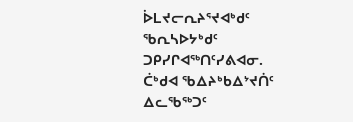ᐆᒪᔪᓕᕆᔨᕐᔪᐊᒃᑯᑦ ᖃᕆᓴᐅᔭᒃᑯᑦ ᑐᑭᓯᒋᐊᖅᑎᑦᓯᕕᐊᓂ.  ᑖᒃᑯᐊ ᖃᐃᔨᒃᑲᐃᔾᔪᑏᑦ ᐃᓚᖃᖅᑐᑦ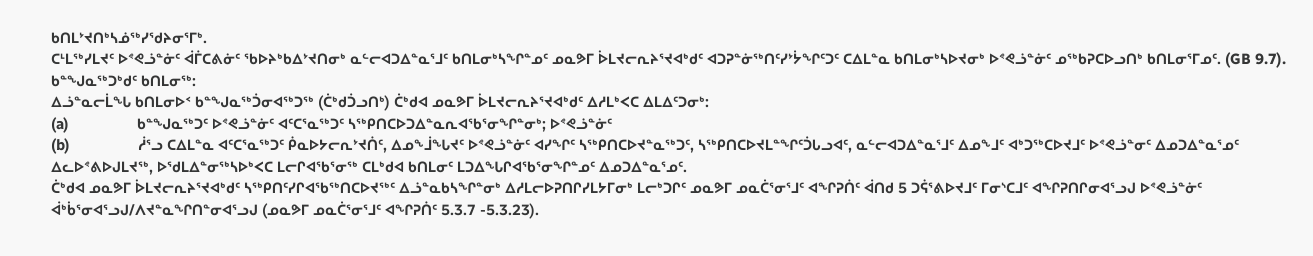ᑲᑎᒪᔾᔪᑎᒃᓴᓅᖅᓯᖁᔨᓂᕐᒥᒃ.
ᑕᒻᒪᖅᓯᒪᔪᑦ ᐅᕝᕙᓘᓐᓃᑦ ᐋᒦᑕᕕᓃᑦ ᖃᐅᔨᒃᑲᐃᔾᔪᑎᓂᒃ ᓇᓪᓕᐊᑐᐃᓐᓇᕐᒧᑦ ᑲᑎᒪᓂᒃᓴᖏᓐᓄᑦ ᓄᓇᕗᒥ ᐆᒪᔪᓕᕆᔨᕐᔪᐊᒃᑯᑦ ᐊᑐᕈᓐᓃᖅᑎᑦᓯᔾᔮᖏᑦᑐᑦ ᑕᐃᒪᓐᓇ ᑲᑎᒪᓂᒃᓴᐅᔪᓂᒃ ᐅᕝᕙᓘᓐᓃᑦ ᓄᖅᑲᕈᑕᐅᓗᑎᒃ ᑲᑎᒪᓂᕐᒥᓄᑦ. (GB 9.7).
ᑲᓐᖑᓇᖅᑐᒃᑯᑦ ᑲᑎᒪᓂᖅ:
ᐃᓘᓐᓇᓕᒫᖓ ᑲᑎᒪᓂᐅᑉ ᑲᓐᖑᓇᖅᑑᓂᐊᖅᑐᖅ (ᑖᒃᑯᑑᓗᑎᒃ) ᑖᒃᑯᐊ ᓄᓇᕗᒥ ᐆᒪᔪᓕᕆᔨᕐᔪᐊᒃᑯᑦ ᐃᓱᒪᒃᐸᑕ ᐃᒪᐃᑦᑐᓂᒃ:
(a)                 ᑲᓐᖑᓇᖅᑐᑦ ᐅᕝᕙᓘᓐᓃᑦ ᐊᑦᑕᕐᓇᖅᑐᑦ ᓴᖅᑭᑎᑕᐅᑐᐃᓐᓇᕆᐊᖃᕐᓂᖏᓐᓂᒃ; ᐅᕝᕙᓘᓐᓃᑦ
(b)                 ᓲᕐᓗ ᑕᐃᒪᓐᓇ ᐊᑦᑕᕐᓇᖅᑐᑦ ᑮᓇᐅᔭᓕᕆᔾᔪᑏᑦ, ᐃᓄᖕᒨᖓᔪᑦ ᐅᕝᕙᓘᓐᓃᑦ ᐊᓯᖏᑦ ᓴᖅᑭᑎᑕᐅᔪᓐᓇᖅᑐᑦ, ᓴᖅᑭᑎᑕᐅᔪᒪᓐᖏᑦᑑᒐᓗᐊᑦ, ᓇᓪᓕᐊᑐᐃᓐᓇᕐᒧᑦ ᐃᓄᖕᒧᑦ ᐊᒃᑐᖅᑕᐅᔪᒧᑦ ᐅᕝᕙᓘᓐᓂᑦ ᐃᓄᑐᐃᓐᓇᕐᓄᑦ ᐃᓚᐅᕝᕕᐅᒍᒪᔪᖅ, ᐅᖁᒪᐃᓐᓂᖅᓴᐅᒃᐸᑕ ᒪᓕᒋᐊᖃᕐᓂᖅ ᑕᒪᒃᑯᐊ ᑲᑎᒪᓂᑦ ᒪᑐᐃᖓᒋᐊᖃᕐᓂᖏᓐᓄᑦ ᐃᓄᑐᐃᓐᓇᕐᓄᑦ.
ᑖᒃᑯᐊ ᓄᓇᕗᒥ ᐆᒪᔪᓕᕆᔨᕐᔪᐊᒃᑯᑦ ᓴᖅᑭᑎᑦᓯᒋᐊᖃᖅᑎᑕᐅᔪᖅᑦ ᐃᓘᓐᓇᑲᓴᖏᓐᓂᒃ ᐃᓱᒪᓕᐅᕈᑎᒋᓯᒪᔭᒥᓂᒃ ᒪᓕᒃᑐᒋᑦ ᓄᓇᕗᒥ ᓄᓇᑖᕐᓂᕐᒧᑦ ᐊᖏᕈᑏᑦ ᐋᑎᑯ 5 ᑐᕌᕐᕕᐅᔪᒧᑦ ᒥᓂᔅᑕᒧᑦ ᐊᖏᕈᑎᒋᓂᐊᕐᓗᒍ ᐅᕝᕙᓘᓐᓃᑦ ᐋᒃᑳᕐᓂᐊᕐᓗᒍ/ᐱᔪᓐᓇᖏᑎᓐᓂᐊᕐᓗᒍ (ᓄᓇᕗᒥ ᓄᓇᑖᕐᓂᕐᒧᑦ ᐊᖏᕈᑏᑦ 5.3.7 -5.3.23).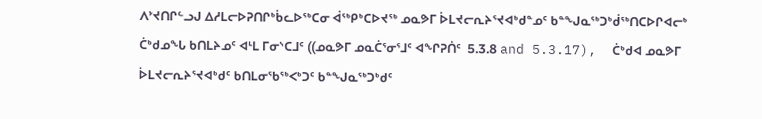ᐱᔾᔪᑎᒋᓪᓗᒍ ᐃᓱᒪᓕᐅᕈᑎᒋᒃᑳᓚᐅᖅᑕᓂ ᐋᖅᑭᒃᑕᐅᔪᖅ ᓄᓇᕗᒥ ᐆᒪᔪᓕᕆᔨᕐᔪᐊᒃᑯᓐᓄᑦ ᑲᓐᖑᓇᖅᑐᒃᑰᖅᑎᑕᐅᒋᐊᓕᒃ ᑖᒃᑯᓄᖓ ᑲᑎᒪᔨᓄᑦ ᐊᒻᒪ ᒥᓂᔅᑕᒧᑦ ((ᓄᓇᕗᒥ ᓄᓇᑖᕐᓂᕐᒧᑦ ᐊᖏᕈᑏᑦ  5.3.8 and 5.3.17),  ᑖᒃᑯᐊ ᓄᓇᕗᒥ ᐆᒪᔪᓕᕆᔨᕐᔪᐊᒃᑯᑦ ᑲᑎᒪᓂᖃᖅᐸᒃᑐᑦ ᑲᓐᖑᓇᖅᑐᒃᑯᑦ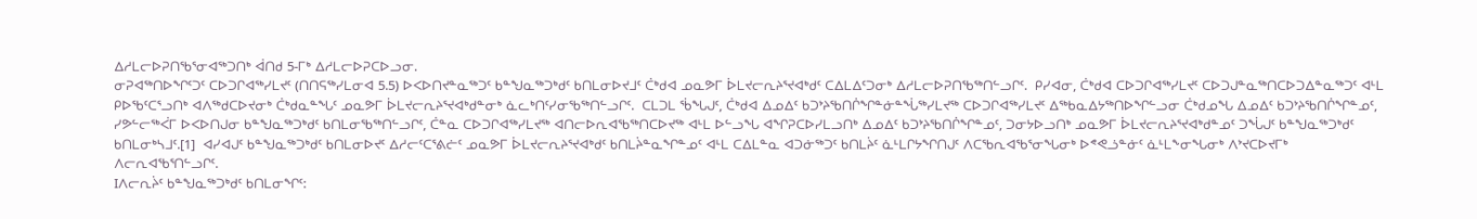ᐃᓱᒪᓕᐅᕈᑎᖃᕐᓂᐊᖅᑐᑎᒃ ᐋᑎᑯ 5-ᒥᒃ ᐃᓱᒪᓕᐅᕈᑕᐅᓗᓂ.
ᓂᕈᐊᖅᑎᐅᖏᑦᑐᑦ ᑕᐅᑐᒋᐊᖅᓯᒪᔪᑦ (ᑎᑎᕋᖅᓯᒪᓂᐊ 5.5) ᐅᐸᐅᑎᔪᓐᓇᖅᑐᑦ ᑲᓐᖑᓇᖅᑐᒃᑯᑦ ᑲᑎᒪᓂᐅᔪᒧᑦ ᑖᒃᑯᐊ ᓄᓇᕗᒥ ᐆᒪᔪᓕᕆᔨᕐᔪᐊᒃᑯᑦ ᑕᐃᒪᐃᑦᑐᓂᒃ ᐃᓱᒪᓕᐅᕈᑎᖃᖅᑎᓪᓗᒋᑦ.  ᑭᓯᐊᓂ, ᑖᒃᑯᐊ ᑕᐅᑐᒋᐊᖅᓯᒪᔪᑦ ᑕᐅᑐᒍᓐᓇᖅᑎᑕᐅᑐᐃᓐᓇᖅᑐᑦ ᐊᒻᒪ ᑭᐅᖃᑦᑕᕐᓗᑎᒃ ᐊᐱᖅᑯᑕᐅᔪᓂᒃ ᑖᒃᑯᓇᓐᖓᑦ ᓄᓇᕗᒥ ᐆᒪᔪᓕᕆᔨᕐᔪᐊᒃᑯᓐᓂᒃ ᓈᓚᒃᑎᑦᓯᓂᖃᖅᑎᓪᓗᒋᑦ.  ᑕᒪᑐᒪ ᖄᖓᒍᑦ, ᑖᒃᑯᐊ ᐃᓄᐃᑦ ᑲᑐᔾᔨᖃᑎᒌᖏᓐᓃᓐᖔᖅᓯᒪᔪᖅ ᑕᐅᑐᒋᐊᖅᓯᒪᔪᑦ ᐃᖅᑲᓇᐃᔭᖅᑎᐅᖏᓪᓗᓂ ᑖᒃᑯᓄᖓ ᐃᓄᐃᑦ ᑲᑐᔾᔨᖃᑎᒌᖏᓐᓄᑦ, ᓯᕗᓪᓕᖅᐹᒥ ᐅᐸᐅᑎᒍᓂ ᑲᓐᖑᓇᖅᑐᒃᑯᑦ ᑲᑎᒪᓂᖃᖅᑎᓪᓗᒋᑦ, ᑖᓐᓇ ᑕᐅᑐᒋᐊᖅᓯᒪᔪᖅ ᐊᑎᓕᐅᕆᐊᖃᖅᑎᑕᐅᔪᖅ ᐊᒻᒪ ᐅᓪᓗᖓ ᐊᖏᕈᑕᐅᓯᒪᓗᑎᒃ ᐃᓄᐃᑦ ᑲᑐᔾᔨᖃᑎᒌᖏᓐᓄᑦ, ᑐᓂᔭᐅᓗᑎᒃ ᓄᓇᕗᒥ ᐆᒪᔪᓕᕆᔨᕐᔪᐊᒃᑯᓐᓄᑦ ᑐᖔᒍᑦ ᑲᓐᖑᓇᖅᑐᒃᑯᑦ ᑲᑎᒪᓂᒃᓴᒧᑦ.[1]  ᐊᓯᐊᒍᑦ ᑲᓐᖑᓇᖅᑐᒃᑯᑦ ᑲᑎᒪᓂᐅᔪᑦ ᐃᓱᓕᑦᑕᕐᕕᓖᑦ ᓄᓇᕗᒥ ᐆᒪᔪᓕᕆᔨᕐᔪᐊᒃᑯᑦ ᑲᑎᒪᔩᓐᓇᖏᓐᓄᑦ ᐊᒻᒪ ᑕᐃᒪᓐᓇ ᐊᑐᓃᖅᑐᑦ ᑲᑎᒪᔩᑦ ᓈᒻᒪᒋᔭᖏᑎᒍᑦ ᐱᑕᖃᕆᐊᖃᕐᓂᖓᓂᒃ ᐅᕝᕙᓘᓐᓃᑦ ᓈᒻᒪᖕᓂᖓᓂᒃ ᐱᔾᔪᑕᐅᔪᒥᒃ ᐱᓕᕆᐊᖃᕐᑎᓪᓗᒋᑦ.
Iᐱᓕᕆᔩᑦ ᑲᓐᖑᓇᖅᑐᒃᑯᑦ ᑲᑎᒪᓂᖏᑦ: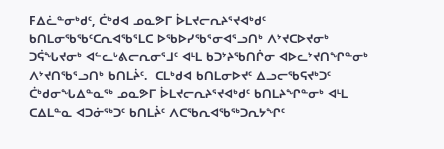Fᐃᓛᓐᓂᒃᑯᑦ, ᑖᒃᑯᐊ ᓄᓇᕗᒥ ᐆᒪᔪᓕᕆᔨᕐᔪᐊᒃᑯᑦ ᑲᑎᒪᓂᖃᖃᑦᑕᕆᐊᖃᕐᒪᑕ ᐅᖃᐅᓯᖃᕐᓂᐊᕐᓗᑎᒃ ᐱᔾᔪᑕᐅᔪᓂᒃ ᑐᕌᖓᔪᓂᒃ ᐊᓪᓚᒡᕕᓕᕆᓂᕐᒧᑦ ᐊᒻᒪ ᑲᑐᔾᔨᖃᑎᒌᓂ ᐊᐅᓚᔾᔪᑎᖏᓐᓂᒃ ᐱᔾᔪᑎᖃᕐᓗᑎᒃ ᑲᑎᒪᔩᑦ.  ᑕᒪᒃᑯᐊ ᑲᑎᒪᓂᐅᔪᑦ ᐃᓗᓕᖃᕋᔪᒃᑐᑦ ᑖᒃᑯᓂᖓᐃᓐᓇᖅ ᓄᓇᕗᒥ ᐆᒪᔪᓕᕆᔨᕐᔪᐊᒃᑯᑦ ᑲᑎᒪᔨᖏᓐᓂᒃ ᐊᒻᒪ ᑕᐃᒪᓐᓇ ᐊᑐᓃᖅᑐᑦ ᑲᑎᒪᔩᑦ ᐱᑕᖃᕆᐊᖃᖅᑐᕆᔭᖏᑦ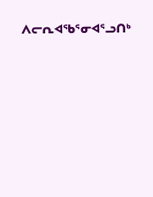ᐱᓕᕆᐊᖃᕐᓂᐊᕐᓗᑎᒃ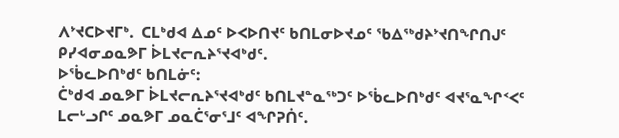ᐱᔾᔪᑕᐅᔪᒥᒃ.  ᑕᒪᒃᑯᐊ ᐃᓄᑦ ᐅᐸᐅᑎᔪᑦ ᑲᑎᒪᓂᐅᔪᓄᑦ ᖃᐃᖅᑯᔨᔾᔪᑎᖏᑎᒍᑦ ᑭᓯᐊᓂᓄᓇᕗᒥ ᐆᒪᔪᓕᕆᔨᕐᔪᐊᒃᑯᑦ.
ᐅᖄᓚᐅᑎᒃᑯᑦ ᑲᑎᒪᓃᑦ:
ᑖᒃᑯᐊ ᓄᓇᕗᒥ ᐆᒪᔪᓕᕆᔨᕐᔪᐊᒃᑯᑦ ᑲᑎᒪᔪᓐᓇᖅᑐᑦ ᐅᖄᓚᐅᑎᒃᑯᑦ ᐊᔪᕐᓇᖏᑉᐸᑦ ᒪᓕᒡᓗᒋᑦ ᓄᓇᕗᒥ ᓄᓇᑖᕐᓂᕐᒧᑦ ᐊᖏᕈᑏᑦ.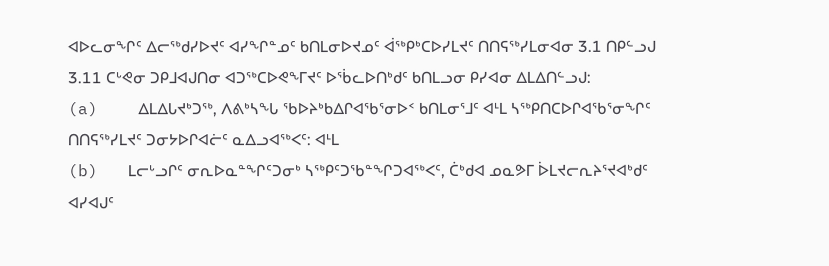ᐊᐅᓚᓂᖏᑦ ᐃᓕᖅᑯᓯᐅᔪᑦ ᐊᓯᖏᓐᓄᑦ ᑲᑎᒪᓂᐅᔪᓄᑦ ᐋᖅᑭᒃᑕᐅᓯᒪᔪᑦ ᑎᑎᕋᖅᓯᒪᓂᐊᓂ 3.1 ᑎᑭᓪᓗᒍ 3.11 ᑕᒡᕙᓂ ᑐᑭᒧᐊᒍᑎᓂ ᐊᑐᖅᑕᐅᕙᖕᒥᔪᑦ ᐅᖄᓚᐅᑎᒃᑯᑦ ᑲᑎᒪᓗᓂ ᑭᓯᐊᓂ ᐃᒪᐃᑎᓪᓗᒍ:
(a)    ᐃᒪᐃᒐᔪᒃᑐᖅ, ᐱᕕᒃᓴᖓ ᖃᐅᔨᒃᑲᐃᒋᐊᖃᕐᓂᐅᑉ ᑲᑎᒪᓂᕐᒧᑦ ᐊᒻᒪ ᓴᖅᑭᑎᑕᐅᒋᐊᖃᕐᓂᖏᑦ ᑎᑎᕋᖅᓯᒪᔪᑦ ᑐᓂᔭᐅᒋᐊᓖᑦ ᓇᐃᓗᐊᖅᐸᑦ: ᐊᒻᒪ
(b)   ᒪᓕᒡᓗᒋᑦ ᓂᕆᐅᓇᓐᖏᑦᑐᓂᒃ ᓴᖅᑭᑦᑐᖃᓐᖏᑐᐊᖅᐸᑦ, ᑖᒃᑯᐊ ᓄᓇᕗᒥ ᐆᒪᔪᓕᕆᔨᕐᔪᐊᒃᑯᑦ ᐊᓯᐊᒍᑦ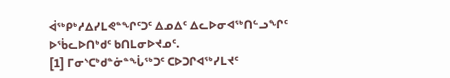ᐋᖅᑭᒃᓱᐃᓯᒪᕙᓐᖏᑦᑐᑦ ᐃᓄᐃᑦ ᐃᓚᐅᓂᐊᖅᑎᓪᓗᖏᑦ ᐅᖄᓚᐅᑎᒃᑯᑦ ᑲᑎᒪᓂᐅᔪᓄᑦ.
[1] ᒥᓂᔅᑕᒃᑯᓐᓃᓐᖔᖅᑐᑦ ᑕᐅᑐᒋᐊᖅᓯᒪᔪᑦ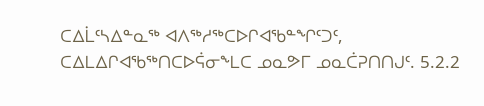ᑕᐃᒫᑦᓴᐃᓐᓇᖅ ᐊᐱᖅᓱᖅᑕᐅᒋᐊᖃᓐᖏᑦᑐᑦ, ᑕᐃᒪᐃᒋᐊᖃᖅᑎᑕᐅᕌᓂᖕᒪᑕ ᓄᓇᕗᒥ ᓄᓇᑖᕈᑎᑎᒍᑦ. 5.2.2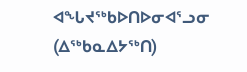ᐊᖓᔪᖅᑲᐅᑎᐅᓂᐊᕐᓗᓂ (ᐃᖅᑲᓇᐃᔭᖅᑎ)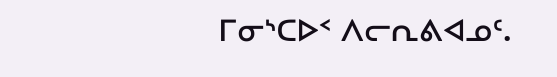ᒥᓂᔅᑕᐅᑉ ᐱᓕᕆᕕᐊᓄᑦ.